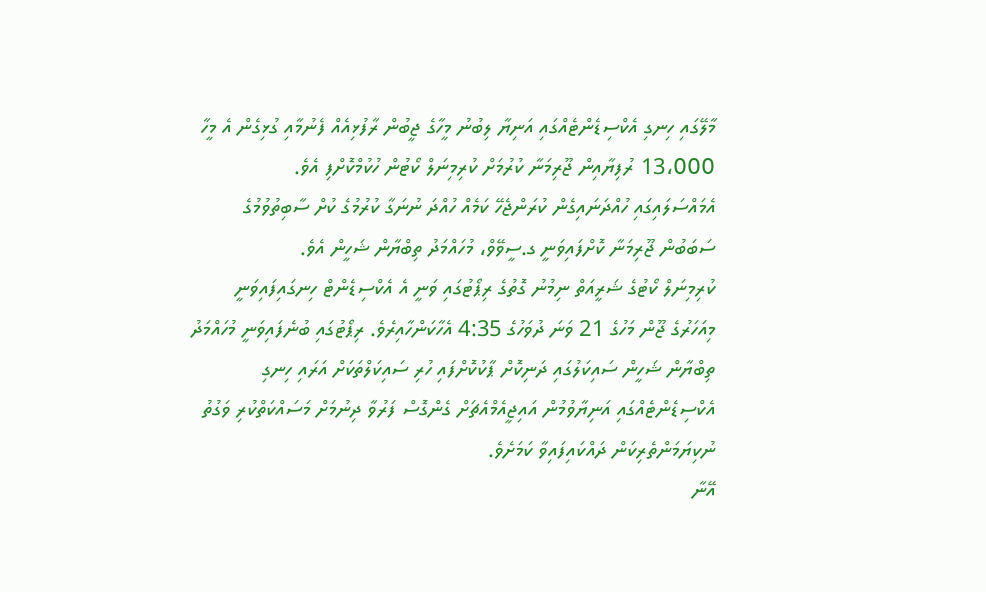މާލޭގައި ހިނގި އެކްސިޑެންޓެއްގައި އަނިޔާ ލިބުނު މީހާގެ ޖީބުން ރާފުޅިއެއް ފެނުމާއި ގުޅިގެން އެ މީހާ 13،000 ރުފިޔާއިން ޖޫރިމަނާ ކުރުމަށް ކުރިމިނަލް ކޯޓުން ހުކުމްކޮށްފި އެވެ.
އެމައްސަލައިގައި ހުއްދަނައިގެން ކުރަންޖެހޭ ކަމެއް ހުއްދަ ނުނަގާ ކުރުމުގެ ކުށް ސާބިތުވުމުގެ ސަބަބުން ޖޫރިމަނާ ކޮށްފައިވަނީ ގ.ސީވޭވް، މުހައްމަދު ތިބްޔާން ޝަހީން އެވެ.
ކުރިމިނަލް ކޯޓުގެ ޝަރީއަތް ނިމުނު ގޮތުގެ ރިޕޯޓުގައި ވަނީ އެ އެކްސިޑެންޓް ހިނގައިފައިވަނީ މިއަހަރުގެ ޖޫން މަހުގެ 21 ވަނަ ދުވަހުގެ 4:35 އެހާކަންހާއިރެވެ. ރިޕޯޓުގައި ބުނެފައިވަނީ މުހައްމަދު ތިބްޔާން ޝަހީން ސައިކަލުގައި ދަނިކޮށް ޕާކުކޮށްފައި ހުރި ސައިކަލްތަކަށް އަރައި ހިނގި އެކްސިޑެންޓެއްގައި އަނިޔާވުމުން އައިޖީއެމްއެޗަށް ގެންގޮސް ފަރުވާ ދިނުމަށް މަސައްކަތްކުރި ވަގުތު ނުކިޔަމަންތެރިކަން ދައްކައިފައިވާ ކަމަށެވެ.
އޭނާ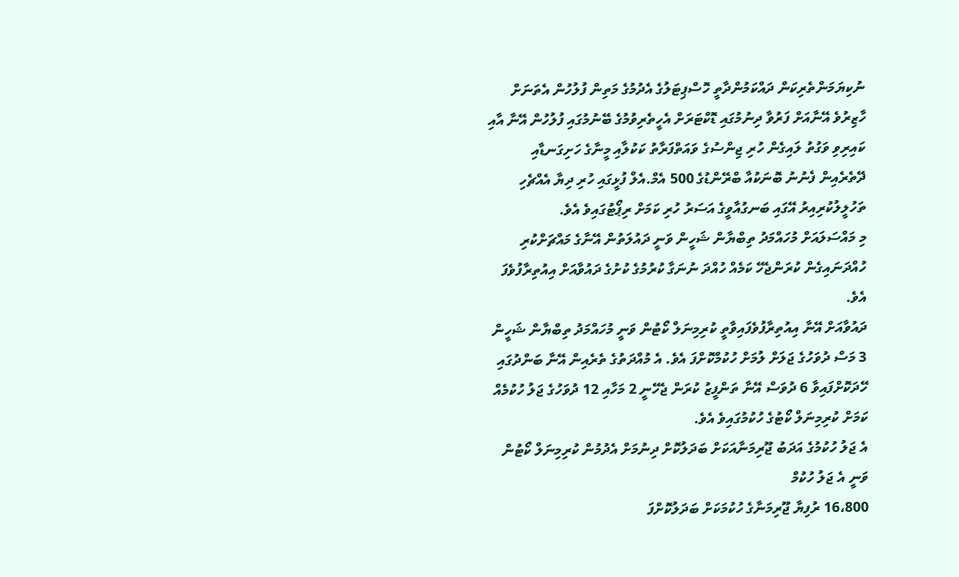ނުކިޔަމަންތެރިކަން ދައްކަމުންދާތީ ހޮސްޕިޓަލުގެ އެދުމުގެ މަތިން ފުލުހުން އެތަނަށް ހާޒިރުވެ އޭނާއަށް ފަރުވާ ދިނުމުގައި ޑޮކްޓަރަށް އެހީތެރިވުމުގެ ބޭނުމުގައި ފުލުހުން އޭނާ އާއި ކައިރިވި ވަގުތު ލައިގެން ހުރި ޖިންސުގެ ވައަތްފަރާތު ކަކުލާއި މީނާގެ ހަށިގަނޑާއި ދޭތެރެއިން ފެނުނު ބޮނަކުއާ ބްރޭންޑުގެ 500 އެމް.އެލް ފުޅީގައި ހުރި ދިޔާ އެއްޗެހި ތަހުލީލުކުރިއިރު އޭގައި ބަނގުއާވީގެ އަސަރު ހުރި ކަމަށް ރިޕޯޓުގައިވެ އެވެ.
މި މައްސަލައަށް މުހައްމަދު ތިބްޔާން ޝަހީން ވަނީ ދައުލަތުން އޭނާގެ މައްޗަށްކުރި ހުއްދަނައިގެން ކުރަންޖެހޭ ކަމެއް ހުއްދަ ނުނަގާ ކުރުމުގެ ކުށުގެ ދައުވާއަށް އިއުތިރާފުވެފަ އެވެ.
ދައުވާއަށް އޭނާ އިއުތިރާފުވެފައިވާތީ ކުރިމިނަލް ކޯޓުން ވަނީ މުހައްމަދު ތިބްޔާން ޝަހީން 3 މަސް ދުވަހުގެ ޖަލަށް ލުމަށް ހުކުމްކޮށްފަ އެވެ. އެ މުއްދަތުގެ ތެރެއިން އޭނާ ބަންދުގައި ހޭދަކޮށްފައިވާ 6 ދުވަސް އޭނާ ތަންފީޒު ކުރަން ޖެހޭނީ 2 މަހާއި 12 ދުވަހުގެ ޖަލު ހުކުމެއް ކަމަށް ކުރިމިނަލް ކޯޓުގެ ހުކުމުގައިވެ އެވެ.
އެ ޖަލު ހުކުމުގެ އަދަބު ޖޫރިމަނާއަކަށް ބަދަލުކޮށް ދިނުމަށް އެދުމުން ކުރިމިނަލް ކޯޓުން ވަނީ އެ ޖަލު ހުކުމް
16،800 ރުފިޔާ ޖޫރިމަނާގެ ހުކުމަކަށް ބަދަލުކޮށްފަ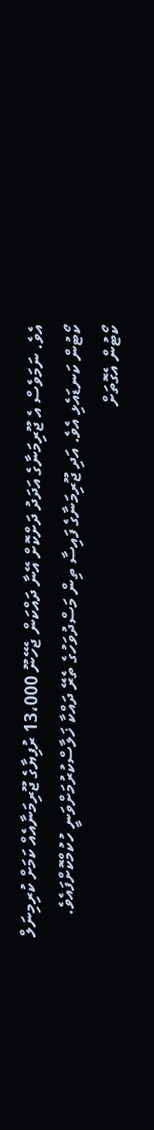އެވެ. ނަމަވެސް އެ ޖޫރިމަނާގެ އަދަދު ދަށްކޮށް އޭނާ ދައްކަން ޖެހޭނޫ 13،000 ރުފިޔާގެ ޖޫރިމަނާއެއް ކަމަށް ކުރިމިނަލް ކޯޓުން ކަނޑައެޅި އެވެ. އަދި ޖޫރިމަނާގެ ފައިސާ ތިން މަސްދުވަހުގެ ތެރޭ ދައްކާ ޚަލާސްކުރުމަށްވަނީ ހުކުމްކޮށްފައެވެ.
ކޯޓުން އެގޮތަށް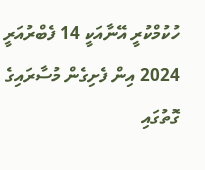ހުކުމްކުރީ އޭނާއަކީ 14 ފެބްރުއަރީ 2024 އިން ފެށިގެން މުސާރައިގެ ގޮތުގައި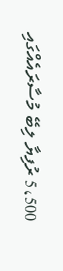5،500 ރުފިޔާ ލިބޭ މުސާރައެއްގައި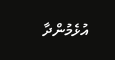އުޅެމުންދާ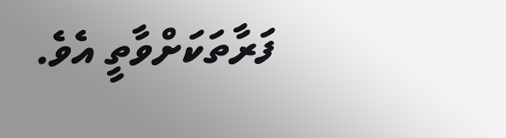ފަރާތަކަށްވާތީ އެވެ.